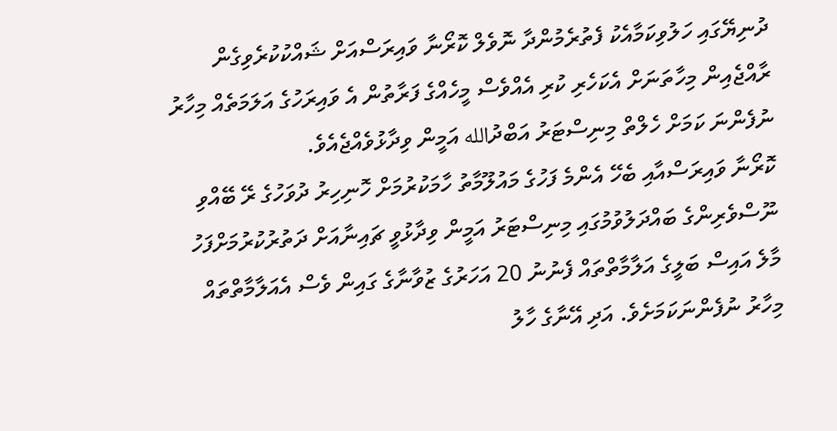ދުނިޔޭގައި ހަލުވިކަމާއެކު ފެތުރެމުންދާ ނޮވެލް ކޮރޯނާ ވައިރަސްއަށް ޝައްކުކުރެވިގެން ރާއްޖެއިން މިހާތަނަށް އެކަހެރި ކުރި އެއްވެސް މީހެއްގެ ފަރާތުން އެ ވައިރަހުގެ އަލަމަތެއް މިހާރު ނުފެންނަ ކަމަށް ހެލްތް މިނިސްޓަރު އަބްދުالله އަމީން ވިދާޅުވެއްޖެއެވެ.
ކޮރޯނާ ވައިރަސްއާއި ބެހޭ އެންމެ ފަހުގެ މައުލޫމާތު ހާމަކުރުމަށް ހޮނިހިރު ދުވަހުގެ ރޭ ބޭއްވި ނޫސްވެރިންގެ ބައްދަލުވުމުގައި މިނިސްޓަރު އަމީން ވިދާޅުވީ ޗައިނާއަށް ދަތުރުކުރުމަށްފަހު މާލެ އައިސް ބަލީގެ އަލާމާތްތައް ފެނުނު 20 އަހަރުގެ ޒުވާނާގެ ގައިން ވެސް އެއަލާމާތްތައް މިހާރު ނުފެންނަކަމަށެވެ. އަދި އޭނާގެ ހާލު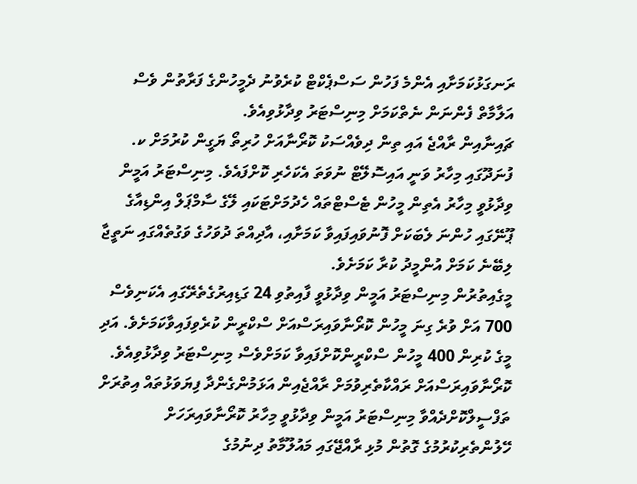ރަނގަޅުކަމަށާއި އެންމެ ފަހުން ސަސްޕެކްޓް ކުރެވުނު ދެމީހުންގެ ފަރާތުން ވެސް އަލާމާތް ފެންނަން ނެތްކަމަށް މިނިސްޓަރު ވިދާޅުވިއެވެ.
ޗައިނާއިން ރާއްޖެ އައި ތިން ދިވެއްސަކު ކޮރޯނާއަށް ހުރިތޯ ޔަގީން ކުރުމަށް ކ. ފުނަދޫގައި މިހާރު ވަނީ އައިސޮލޭޓް ނުވަތަ އެކަހެރި ކޮށްފައެވެ. މިނިސްޓަރު އަމީން ވިދާޅުވީ މިހާރު އެތިން މީހުން ޓެސްޓްތައް ހެދުމަށްޓަކައި ލޭގެ ސާމްޕަލް އިންޑިއާގެ ޕޫނޭގައި ހުންނަ ލެބަކަށް ފޮނުވައިފައިވާ ކަމަށާއި، އާދިއްތަ ދުވަހުގެ ވަގުތެއްގައި ނަތީޖާ ލިބޭނެ ކަމަށް އުންމީދު ކުރާ ކަމަށެވެ.
މީގެއިތުރުން މިނިސްޓަރު އަމީން ވިދާޅުވީ ފާއިތުވި 24 ގަޑިއިރުގެތެރޭގައި އެކަނިވެސް 700 އަށް ވުރެ ގިނަ މީހުން ކޮރޯނާވައިރަސްއަށް ސްކްރީން ކުރެވިފައިވާކަމަށެވެ. އަދި މީގެ ކުރިން 400 މީހުން ސްކްރީންކޮށްފައިވާ ކަމަށްވެސް މިނިސްޓަރު ވިދާޅުވިއެވެ.
ކޮރޯނާވައިރަސްއަށް ރައްކާތެރިވުމަށް ރާއްޖެއިން އަޅަމުންގެންދާ ފިޔަވަޅުތައް އިތުރަށް ތަފްސީލްކޮށްދެއްވާ މިނިސްޓަރު އަމީން ވިދާޅުވީ މިހާރު ކޮރޯނާވައިރަހަށް ހޭލުންތެރިކުރުމުގެ ގޮތުން މުޅި ރާއްޖޭގައި މައުލޫމާތު ދިނުމުގެ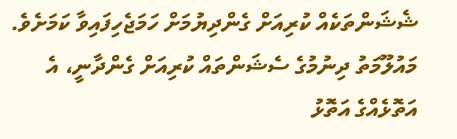ޝެޝަންތަކެއް ކުރިއަށް ގެންދިޔުމަށް ހަމަޖެހިފައިވާ ކަމަށެވެ. މައުލޫމަތު ދިނުމުގެ ސެޝަންތައް ކުރިއަށް ގެންދާނީ، އެ އަތޮޅެއްގެ އަތޮޅު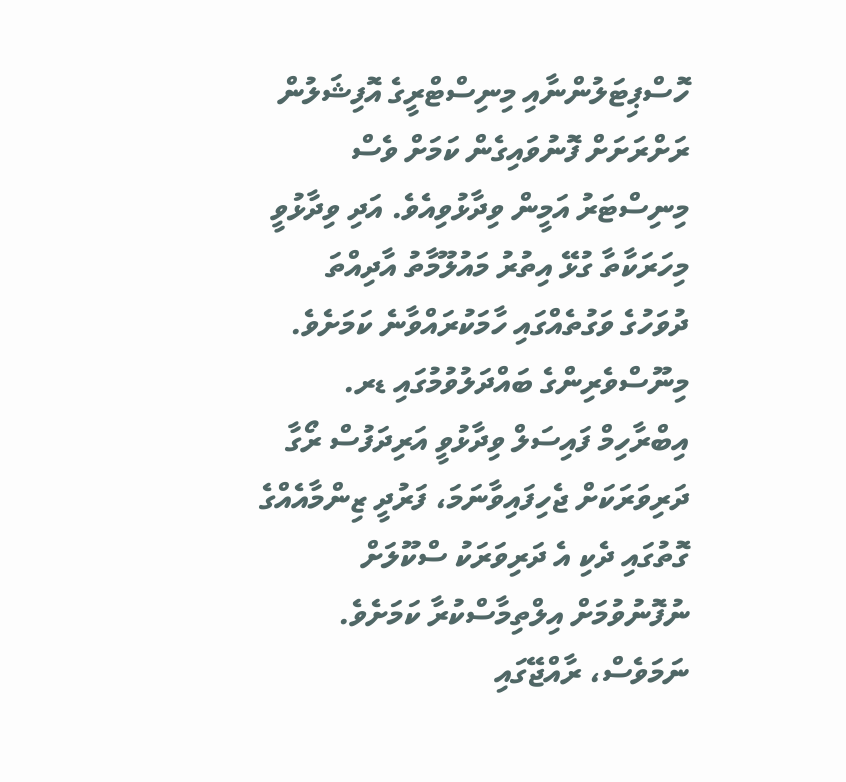ހޮސްޕިޓަލުންނާއި މިނިސްޓްރީގެ އޮފިޝަލުން ރަށްރަށަށް ފޮނުވައިގެން ކަމަށް ވެސް މިނިސްޓަރު އަމީން ވިދާޅުވިއެވެ. އަދި ވިދާޅުވީ މިހަރަކާތާ ގުޅޭ އިތުރު މައުލޫމާތު އާދިއްތަ ދުވަހުގެ ވަގުތެއްގައި ހާމަކުރައްވާނެ ކަމަށެވެ.
މިނޫސްވެރިންގެ ބައްދަލުވުމުގައި ޑރ. އިބްރާހިމް ފައިސަލް ވިދާޅުވީ އަރިދަފުސް ރޯގާ ދަރިވަރަކަށް ޖެހިފައިވާނަމަ، ފަރުދީ ޒިންމާއެއްގެ ގޮތުގައި ދެކި އެ ދަރިވަރަކު ސްކޫލަށް ނުފޮނުވުމަށް އިލްތިމާސްކުރާ ކަމަށެވެ. ނަމަވެސް، ރާއްޖޭގައި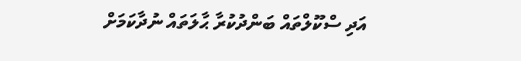އަދި ސްކޫލްތައް ބަންދުކުރާ ޙާލަތައް ނުދާކަމަށް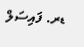ޑރ. ފައިސަލް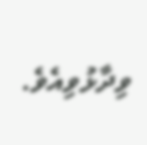ވިދާޅުވިއެވެ.